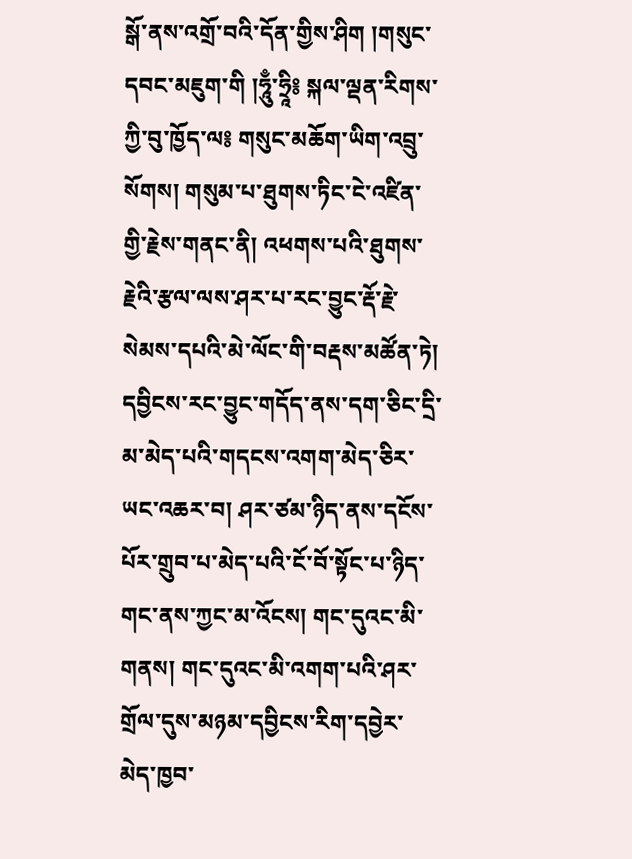སྒོ་ནས་འགྲོ་བའི་དོན་གྱིས་ཤིག །གསུང་དབང་མཇུག་གི །ཧཱུྃ་ཧྲཱི༔ སྐལ་ལྡན་རིགས་ཀྱི་བུ་ཁྱོད་ལ༔ གསུང་མཆོག་ཡིག་འབྲུ་སོགས། གསུམ་པ་ཐུགས་ཏིང་ངེ་འཛིན་གྱི་རྗེས་གནང་ནི། འཕགས་པའི་ཐུགས་རྗེའི་རྩལ་ལས་ཤར་པ་རང་བྱུང་རྡོ་རྗེ་སེམས་དཔའི་མེ་ལོང་གི་བརྡས་མཚོན་ཏེ། དབྱིངས་རང་བྱུང་གདོད་ནས་དག་ཅིང་དྲི་མ་མེད་པའི་གདངས་འགག་མེད་ཅིར་ཡང་འཆར་བ། ཤར་ཙམ་ཉིད་ནས་དངོས་པོར་གྲུབ་པ་མེད་པའི་ངོ་བོ་སྟོང་པ་ཉིད་གང་ནས་ཀྱང་མ་འོངས། གང་དུའང་མི་གནས། གང་དུའང་མི་འགག་པའི་ཤར་གྲོལ་དུས་མཉམ་དབྱིངས་རིག་དབྱེར་མེད་ཁྱབ་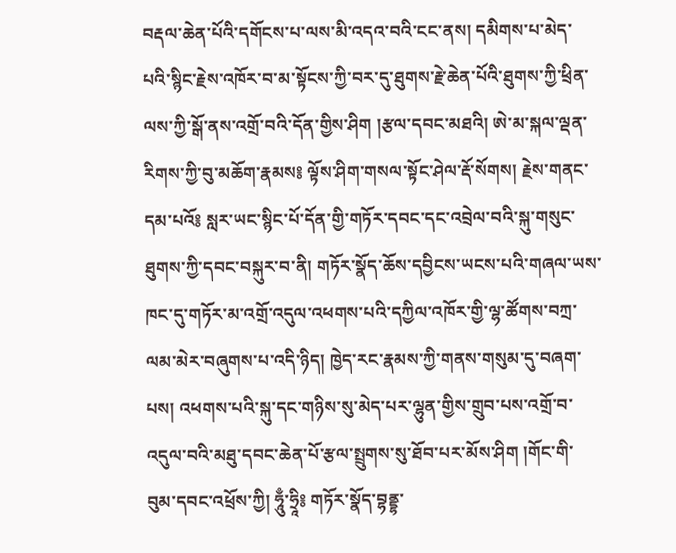བརྡལ་ཆེན་པོའི་དགོངས་པ་ལས་མི་འདའ་བའི་ངང་ནས། དམིགས་པ་མེད་པའི་སྙིང་རྗེས་འཁོར་བ་མ་སྟོངས་ཀྱི་བར་དུ་ཐུགས་རྗེ་ཆེན་པོའི་ཐུགས་ཀྱི་ཕྲིན་ལས་ཀྱི་སྒོ་ནས་འགྲོ་བའི་དོན་གྱིས་ཤིག །རྩལ་དབང་མཐའི། ཨེ་མ་སྐལ་ལྡན་རིགས་ཀྱི་བུ་མཆོག་རྣམས༔ ལྟོས་ཤིག་གསལ་སྟོང་ཤེལ་རྡོ་སོགས། རྗེས་གནང་དམ་པའོ༔ སླར་ཡང་སྙིང་པོ་དོན་གྱི་གཏོར་དབང་དང་འབྲེལ་བའི་སྐུ་གསུང་ཐུགས་ཀྱི་དབང་བསྐུར་བ་ནི། གཏོར་སྣོད་ཆོས་དབྱིངས་ཡངས་པའི་གཞལ་ཡས་ཁང་དུ་གཏོར་མ་འགྲོ་འདུལ་འཕགས་པའི་དཀྱིལ་འཁོར་གྱི་ལྷ་ཚོགས་བཀྲ་ལམ་མེར་བཞུགས་པ་འདི་ཉིད། ཁྱེད་རང་རྣམས་ཀྱི་གནས་གསུམ་དུ་བཞག་པས། འཕགས་པའི་སྐུ་དང་གཉིས་སུ་མེད་པར་ལྷུན་གྱིས་གྲུབ་པས་འགྲོ་བ་འདུལ་བའི་མཐུ་དབང་ཆེན་པོ་རྩལ་སྤྲུགས་སུ་ཐོབ་པར་མོས་ཤིག །གོང་གི་བུམ་དབང་འཕྲོས་ཀྱི། ཧཱུྃ་ཧྲཱི༔ གཏོར་སྣོད་བྷནྡྷ་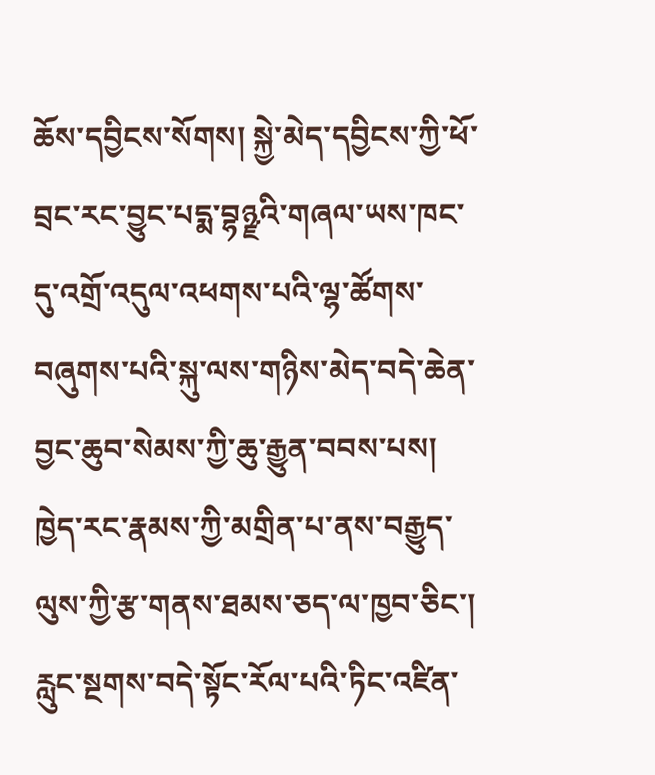ཆོས་དབྱིངས་སོགས། སྐྱེ་མེད་དབྱིངས་ཀྱི་ཕོ་བྲང་རང་བྱུང་པདྨ་བྷཉྫའི་གཞལ་ཡས་ཁང་དུ་འགྲོ་འདུལ་འཕགས་པའི་ལྷ་ཚོགས་བཞུགས་པའི་སྐུ་ལས་གཉིས་མེད་བདེ་ཆེན་བྱང་ཆུབ་སེམས་ཀྱི་ཆུ་རྒྱུན་བབས་པས། ཁྱེད་རང་རྣམས་ཀྱི་མགྲིན་པ་ནས་བརྒྱུད་ལུས་ཀྱི་རྩ་གནས་ཐམས་ཅད་ལ་ཁྱབ་ཅིང་། རླུང་སྔགས་བདེ་སྟོང་རོལ་པའི་ཏིང་འཛིན་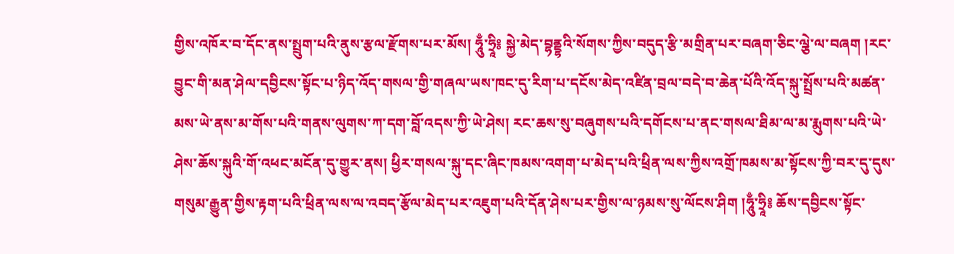གྱིས་འཁོར་བ་དོང་ནས་སྤྲུག་པའི་ནུས་རྩལ་རྫོགས་པར་མོས། ཧཱུྃ་ཧྲཱི༔ སྐྱེ་མེད་བྷནྡྷའི་སོགས་ཀྱིས་བདུད་རྩི་མགྲིན་པར་བཞག་ཅིང་ལྕེ་ལ་བཞག །རང་བྱུང་གི་མན་ཤེལ་དབྱིངས་སྟོང་པ་ཉིད་འོད་གསལ་གྱི་གཞལ་ཡས་ཁང་དུ་རིག་པ་དངོས་མེད་འཛིན་བྲལ་བདེ་བ་ཆེན་པོའི་འོད་སྐུ་སྤྲོས་པའི་མཚན་མས་ཡེ་ནས་མ་གོས་པའི་གནས་ལུགས་ཀ་དག་བློ་འདས་ཀྱི་ཡེ་ཤེས། རང་ཆས་སུ་བཞུགས་པའི་དགོངས་པ་ནང་གསལ་ཐིམ་ལ་མ་རྨུགས་པའི་ཡེ་ཤེས་ཆོས་སྐུའི་གོ་འཕང་མངོན་དུ་གྱུར་ནས། ཕྱིར་གསལ་སྐུ་དང་ཞིང་ཁམས་འགག་པ་མེད་པའི་ཕྲིན་ལས་ཀྱིས་འགྲོ་ཁམས་མ་སྟོངས་ཀྱི་བར་དུ་དུས་གསུམ་རྒྱུན་གྱིས་རྟག་པའི་ཕྲིན་ལས་ལ་འབད་རྩོལ་མེད་པར་འཇུག་པའི་དོན་ཤེས་པར་གྱིས་ལ་ཉམས་སུ་ལོངས་ཤིག །ཧཱུྃ་ཧྲཱི༔ ཆོས་དབྱིངས་སྟོང་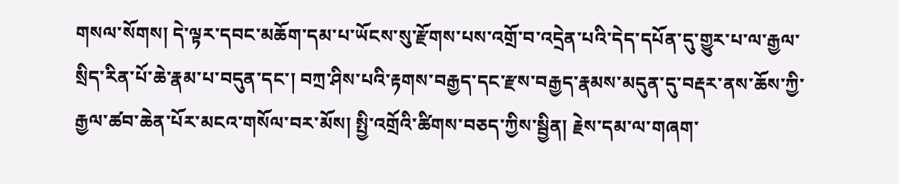གསལ་སོགས། དེ་ལྟར་དབང་མཆོག་དམ་པ་ཡོངས་སུ་རྫོགས་པས་འགྲོ་བ་འདྲེན་པའི་དེད་དཔོན་དུ་གྱུར་པ་ལ་རྒྱལ་སྲིད་རིན་པོ་ཆེ་རྣམ་པ་བདུན་དང་། བཀྲ་ཤིས་པའི་རྟགས་བརྒྱད་དང་རྫས་བརྒྱད་རྣམས་མདུན་དུ་བརྡར་ནས་ཆོས་ཀྱི་རྒྱལ་ཚབ་ཆེན་པོར་མངའ་གསོལ་བར་མོས། སྤྱི་འགྲོའི་ཚིགས་བཅད་ཀྱིས་སྦྱིན། རྗེས་དམ་ལ་གཞག་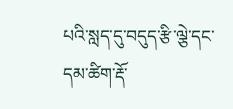པའི་སླད་དུ་བདུད་རྩི་ལྕེ་དང་དམ་ཚིག་རྡོ་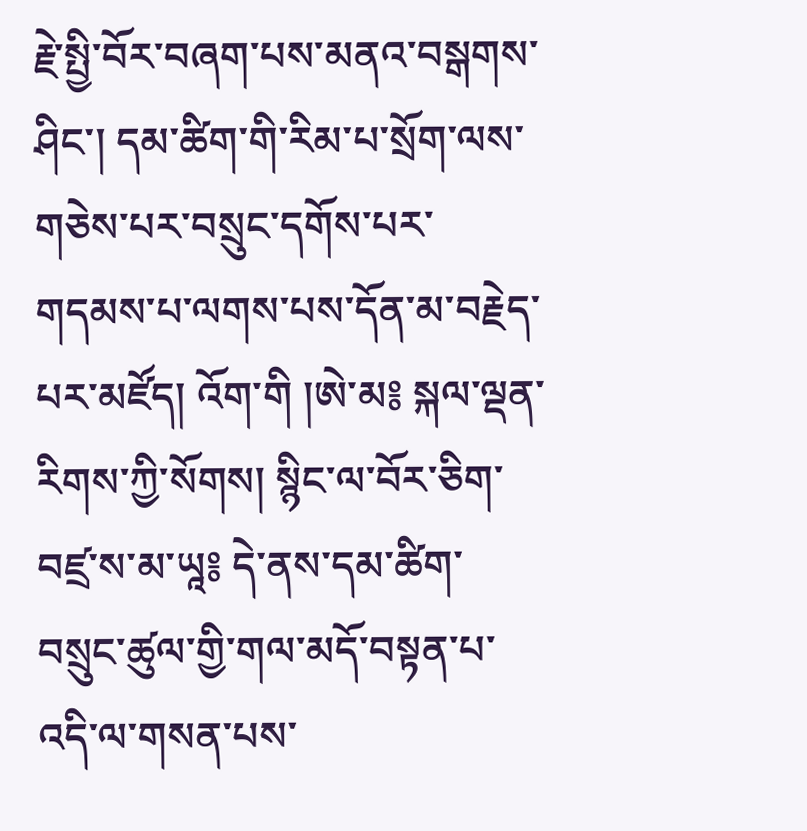རྗེ་སྤྱི་བོར་བཞག་པས་མནའ་བསྒགས་ཤིང་། དམ་ཚིག་གི་རིམ་པ་སྲོག་ལས་གཅེས་པར་བསྲུང་དགོས་པར་གདམས་པ་ལགས་པས་དོན་མ་བརྗེད་པར་མཛོད། འོག་གི །ཨེ་མ༔ སྐལ་ལྡན་རིགས་ཀྱི་སོགས། སྙིང་ལ་བོར་ཅིག་བཛྲ་ས་མ་ཡཱ༔ དེ་ནས་དམ་ཚིག་བསྲུང་ཚུལ་གྱི་གལ་མདོ་བསྟན་པ་འདི་ལ་གསན་པས་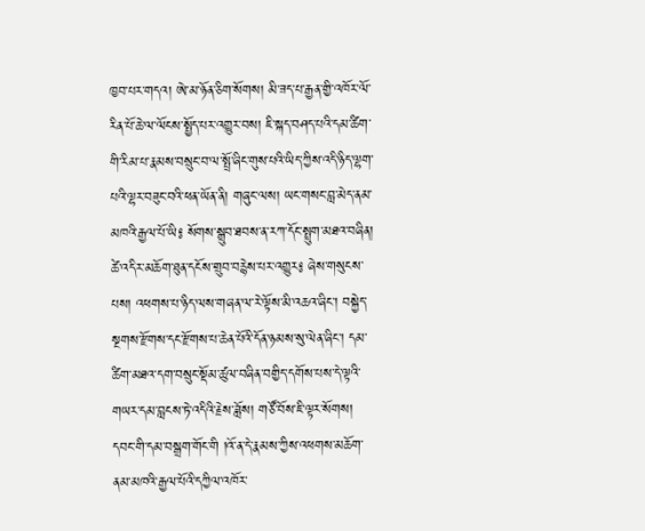ཁྱབ་པར་གདའ། ཨེ་མ་ཉོན་ཅིག་སོགས། མི་ཟད་པ་རྒྱན་གྱི་འཁོར་ལོ་རིན་པོ་ཆེ་ལ་ལོངས་སྤྱོད་པར་འགྱུར་བས། ཇི་སྐད་བཤད་པའི་དམ་ཚིག་གི་རིམ་པ་རྣམས་བསྲུང་བ་ལ་སྤྲོ་ཞིང་གུས་པའི་ཡིད་ཀྱིས་འདི་ཉིད་ལྷག་པའི་ལྷར་བཟུང་བའི་ཕན་ཡོན་ནི། གཞུང་ལས། ཡང་གསང་བླ་མེད་ནམ་མཁའི་རྒྱལ་པོ་ཡི༔ སོགས་སྒྲུབ་ཐབས་ན་རཀ་དོང་སྤྲུག་མཐའ་བཞིན། ཚེ་འདིར་མཆོག་ཐུན་དངོས་གྲུབ་བརྙེས་པར་འགྱུར༔ ཞེས་གསུངས་པས། འཕགས་པ་ཉིད་ལས་གཞན་ལ་རེ་ལྟོས་མི་འཆའ་ཞིང་། བསྐྱེད་སྔགས་རྫོགས་དང་རྫོགས་པ་ཆེན་པོའི་དོན་ཉམས་སུ་ལེན་ཞིང་། དམ་ཚིག་མཐའ་དག་བསྲུང་སྡོམ་ཚུལ་བཞིན་བགྱིད་དགོས་པས་དེ་ལྟའི་གཡར་དམ་བླངས་ཏེ་འདིའི་རྗེས་ཟློས། གཙོ་བོས་ཇི་ལྟར་སོགས། དབང་གི་དམ་བསྒྲག་གོང་གི །འོ་ན་དེ་རྣམས་ཀྱིས་འཕགས་མཆོག་ནམ་མཁའི་རྒྱལ་པོའི་དཀྱིལ་འཁོར་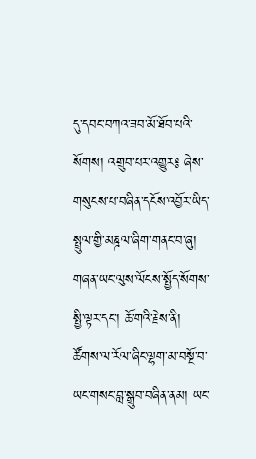དུ་དབང་བཀའ་ཟབ་མོ་ཐོབ་པའི་སོགས། འགྲུབ་པར་འགྱུར༔ ཞེས་གསུངས་པ་བཞིན་དངོས་འབྱོར་ཡིད་སྤྲུལ་གྱི་མཎྜལ་ཞིག་གནང་བ་ཞུ། གཞན་ཡང་ལུས་ལོངས་སྤྱོད་སོགས་སྤྱི་ལྟར་དང་། ཆོ་གའི་རྗེས་ནི། ཚོགས་ལ་རོལ་ཞིང་ལྷག་མ་བསྔོ་བ་ཡང་གསང་བླ་སྒྲུབ་བཞིན་ནམ། ཡང་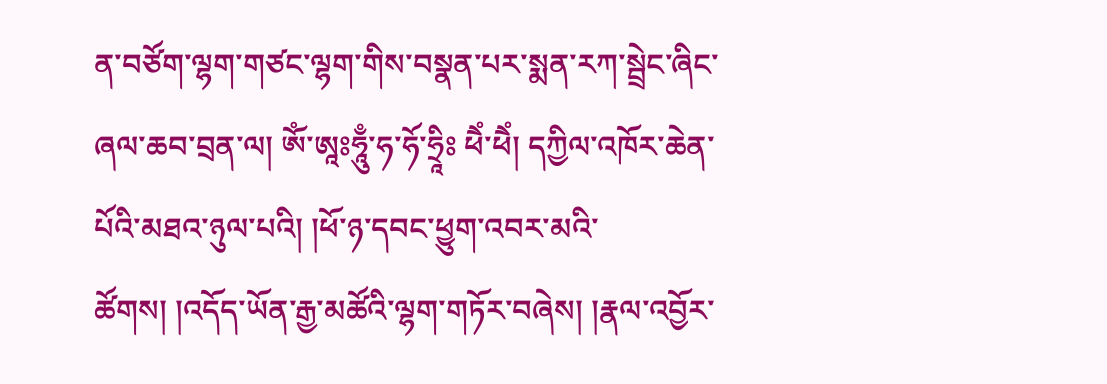ན་བཙོག་ལྷག་གཙང་ལྷག་གིས་བསྣན་པར་སྨན་རཀ་སྦྲེང་ཞིང་ཞལ་ཆབ་བྲན་ལ། ཨོཾ་ཨཱཿཧཱུྃ་ཧ་ཧོ་ཧྲཱིཿ ཕཻཾ་ཕཻཾ། དཀྱིལ་འཁོར་ཆེན་པོའི་མཐའ་ཉུལ་པའི། །ཕོ་ཉ་དབང་ཕྱུག་འབར་མའི་ཚོགས། །འདོད་ཡོན་རྒྱ་མཚོའི་ལྷག་གཏོར་བཞེས། །རྣལ་འབྱོར་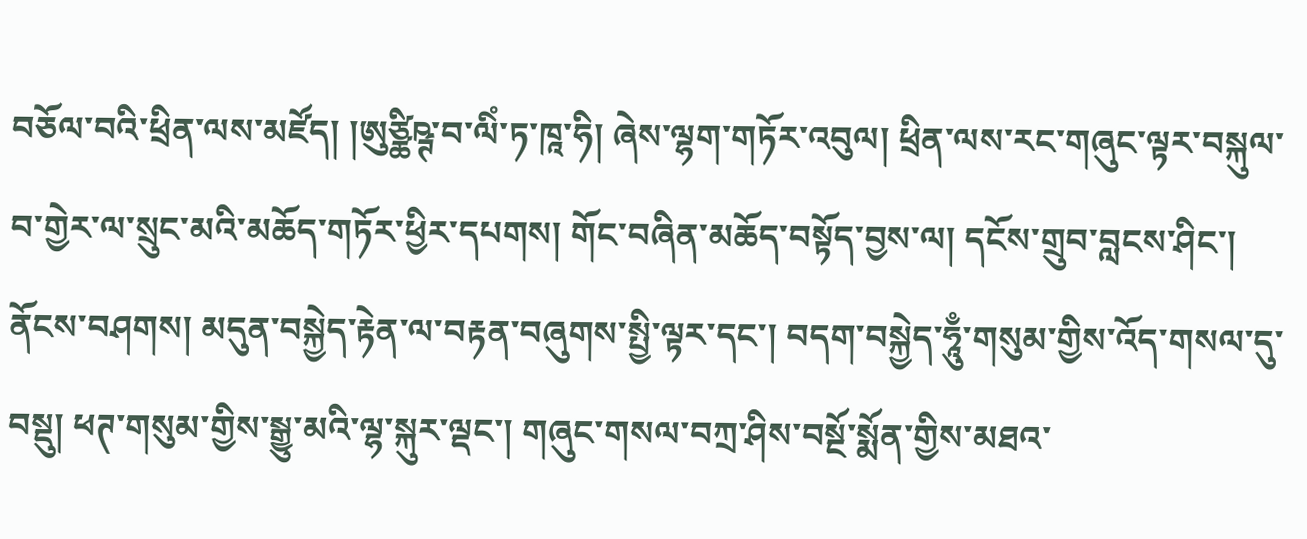བཅོལ་བའི་ཕྲིན་ལས་མཛོད། །ཨུཙྪིཥྚ་བ་ལིཾ་ཏ་ཁཱ་ཧི། ཞེས་ལྷག་གཏོར་འབུལ། ཕྲིན་ལས་རང་གཞུང་ལྟར་བསྐུལ་བ་གྱེར་ལ་སྲུང་མའི་མཆོད་གཏོར་ཕྱིར་དཔགས། གོང་བཞིན་མཆོད་བསྟོད་བྱས་ལ། དངོས་གྲུབ་བླངས་ཤིང་། ནོངས་བཤགས། མདུན་བསྐྱེད་རྟེན་ལ་བརྟན་བཞུགས་སྤྱི་ལྟར་དང་། བདག་བསྐྱེད་ཧཱུྃ་གསུམ་གྱིས་འོད་གསལ་དུ་བསྡུ། ཕཊ་གསུམ་གྱིས་སྒྱུ་མའི་ལྷ་སྐུར་ལྡང་། གཞུང་གསལ་བཀྲ་ཤིས་བསྔོ་སྨོན་གྱིས་མཐའ་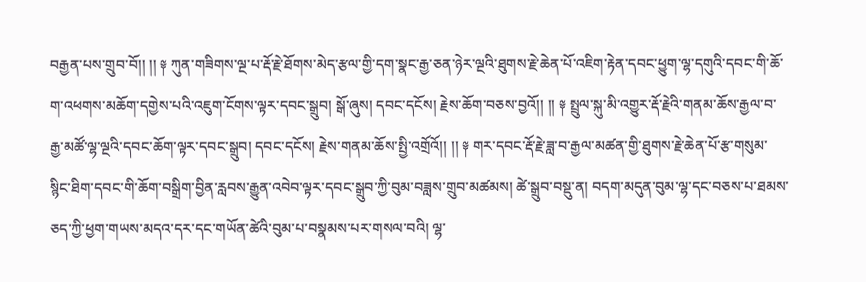བརྒྱན་པས་གྲུབ་བོ།། །། ༈ ཀུན་གཟིགས་ལྔ་པ་རྡོ་རྗེ་ཐོགས་མེད་རྩལ་གྱི་དག་སྣང་རྒྱ་ཅན་ཉེར་ལྔའི་ཐུགས་རྗེ་ཆེན་པོ་འཇིག་རྟེན་དབང་ཕྱུག་ལྷ་དགུའི་དབང་གི་ཆོ་ག་འཕགས་མཆོག་དགྱེས་པའི་འཇུག་ངོགས་ལྟར་དབང་སྒྲུབ། སྒོ་ཞུས། དབང་དངོས། རྗེས་ཆོག་བཅས་བྱའོ།། །། ༈ སྤྲུལ་སྐུ་མི་འགྱུར་རྡོ་རྗེའི་གནམ་ཆོས་རྒྱལ་བ་རྒྱ་མཚོ་ལྷ་ལྔའི་དབང་ཆོག་ལྟར་དབང་སྒྲུབ། དབང་དངོས། རྗེས་གནམ་ཆོས་སྤྱི་འགྲོའོ།། །། ༈ གར་དབང་རྡོ་རྗེ་ཟླ་བ་རྒྱལ་མཚན་གྱི་ཐུགས་རྗེ་ཆེན་པོ་རྩ་གསུམ་སྙིང་ཐིག་དབང་གི་ཆོག་བསྒྲིག་བྱིན་རླབས་རྒྱུན་འབེབ་ལྟར་དབང་སྒྲུབ་ཀྱི་བུམ་བཟླས་གྲུབ་མཚམས། ཚེ་སྒྲུབ་བསྡུ་ན། བདག་མདུན་བུམ་ལྷ་དང་བཅས་པ་ཐམས་ཅད་ཀྱི་ཕྱག་གཡས་མདའ་དར་དང་གཡོན་ཚེའི་བུམ་པ་བསྣམས་པར་གསལ་བའི། ལྷ་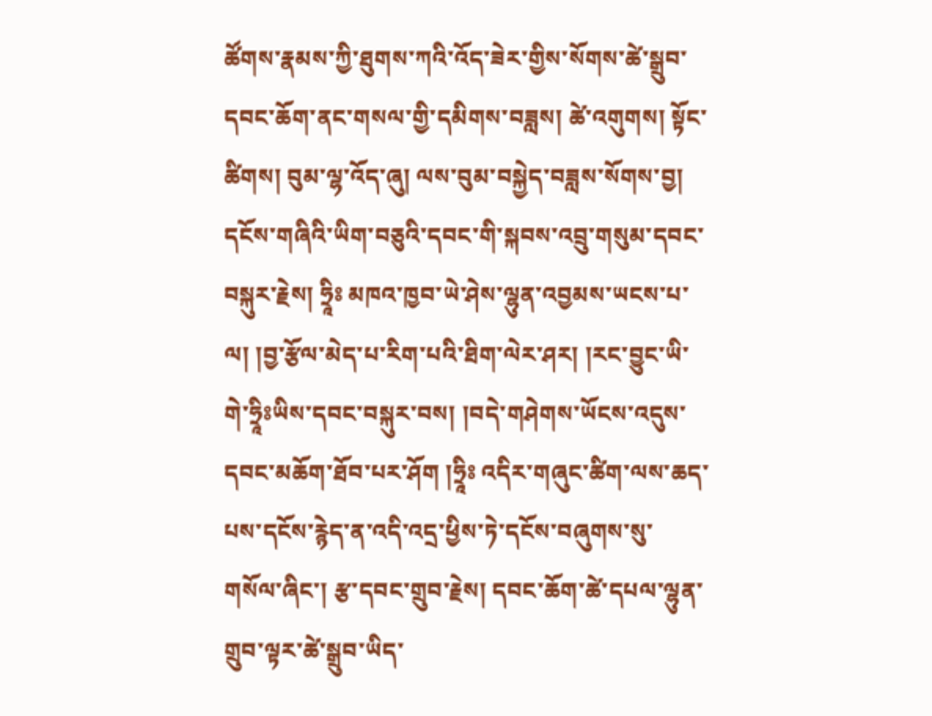ཚོགས་རྣམས་ཀྱི་ཐུགས་ཀའི་འོད་ཟེར་གྱིས་སོགས་ཚེ་སྒྲུབ་དབང་ཆོག་ནང་གསལ་གྱི་དམིགས་བཟླས། ཚེ་འགུགས། སྟོང་ཚིགས། བུམ་ལྷ་འོད་ཞུ། ལས་བུམ་བསྐྱེད་བཟླས་སོགས་བྱ། དངོས་གཞིའི་ཡིག་བཅུའི་དབང་གི་སྐབས་འབྲུ་གསུམ་དབང་བསྐུར་རྗེས། ཧྲཱིཿ མཁའ་ཁྱབ་ཡེ་ཤེས་ལྷུན་འབྱམས་ཡངས་པ་ལ། །བྱ་རྩོལ་མེད་པ་རིག་པའི་ཐིག་ལེར་ཤར། །རང་བྱུང་ཡི་གེ་ཧྲཱིཿཡིས་དབང་བསྐུར་བས། །བདེ་གཤེགས་ཡོངས་འདུས་དབང་མཆོག་ཐོབ་པར་ཤོག །ཧྲཱིཿ འདིར་གཞུང་ཚིག་ལས་ཆད་པས་དངོས་རྙེད་ན་འདི་འདྲ་ཕྱིས་ཏེ་དངོས་བཞུགས་སུ་གསོལ་ཞིང་། རྩ་དབང་གྲུབ་རྗེས། དབང་ཆོག་ཚེ་དཔལ་ལྷུན་གྲུབ་ལྟར་ཚེ་སྒྲུབ་ཡིད་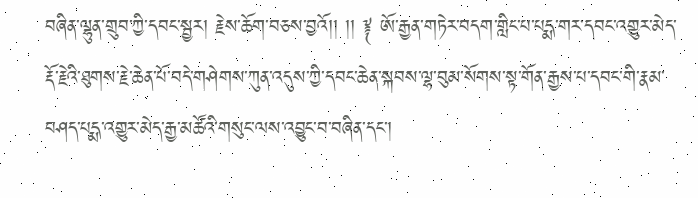བཞིན་ལྷུན་གྲུབ་ཀྱི་དབང་སྦྱར། རྗེས་ཆོག་བཅས་བྱའོ།། །། ༈ ཨོ་རྒྱན་གཏེར་བདག་གླིང་པ་པདྨ་གར་དབང་འགྱུར་མེད་རྡོ་རྗེའི་ཐུགས་རྗེ་ཆེན་པོ་བདེ་གཤེགས་ཀུན་འདུས་ཀྱི་དབང་ཆེན་སྐབས་ལྷ་བུམ་སོགས་སྟ་གོན་རྒྱས་པ་དབང་གི་རྣམ་བཤད་པདྨ་འགྱུར་མེད་རྒྱ་མཚོའི་གསུང་ལས་འབྱུང་བ་བཞིན་དང་།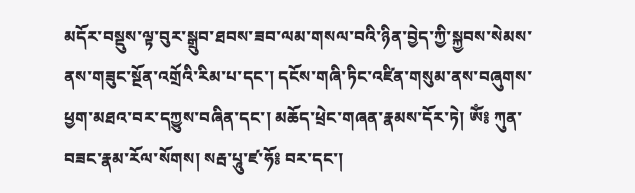མདོར་བསྡུས་ལྟ་བུར་སྒྲུབ་ཐབས་ཟབ་ལམ་གསལ་བའི་ཉིན་བྱེད་ཀྱི་སྐྱབས་སེམས་ནས་གཟུང་སྔོན་འགྲོའི་རིམ་པ་དང་། དངོས་གཞི་ཏིང་འཛིན་གསུམ་ནས་བཞུགས་ཕྱག་མཐའ་བར་དཀྱུས་བཞིན་དང་། མཆོད་ཕྲེང་གཞན་རྣམས་དོར་ཏེ། ཨོཾ༔ ཀུན་བཟང་རྣམ་རོལ་སོགས། སརྦ་པཱུ་ཛ་ཧོ༔ བར་དང་།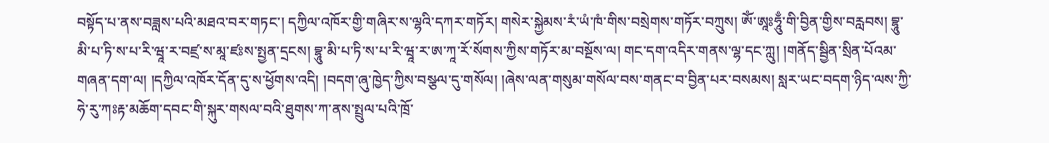བསྟོད་པ་ནས་བཟླས་པའི་མཐའ་བར་གཏང་། དཀྱིལ་འཁོར་གྱི་གཞིར་ས་ལྷའི་དཀར་གཏོར། གསེར་སྐྱེམས་རཾ་ཡཾ་ཁཾ་གིས་བསྲེགས་གཏོར་བཀྲུས། ཨོཾ་ཨཱཿཧཱུྃ་གི་བྱིན་གྱིས་བརླབས། བྷཱུ་མི་པ་ཏི་ས་པ་རི་ཝཱ་ར་བཛྲ་ས་མཱ་ཛཿས་སྤྱན་དྲངས། བྷཱུ་མི་པ་ཏི་ས་པ་རི་ཝཱ་ར་ཨ་ཀཱ་རོ་སོགས་ཀྱིས་གཏོར་མ་བསྔོས་ལ། གང་དག་འདིར་གནས་ལྷ་དང་ཀླུ། །གནོད་སྦྱིན་སྲིན་པོའམ་གཞན་དག་ལ། །དཀྱིལ་འཁོར་དོན་དུ་ས་ཕྱོགས་འདི། །བདག་ཞུ་ཁྱེད་ཀྱིས་བསྩལ་དུ་གསོལ། །ཞེས་ལན་གསུམ་གསོལ་བས་གནང་བ་བྱིན་པར་བསམས། སླར་ཡང་བདག་ཉིད་ལས་ཀྱི་ཧེ་རུ་ཀཿརྟ་མཆོག་དབང་གི་སྐུར་གསལ་བའི་ཐུགས་ཀ་ནས་སྤྲུལ་པའི་ཁྲོ་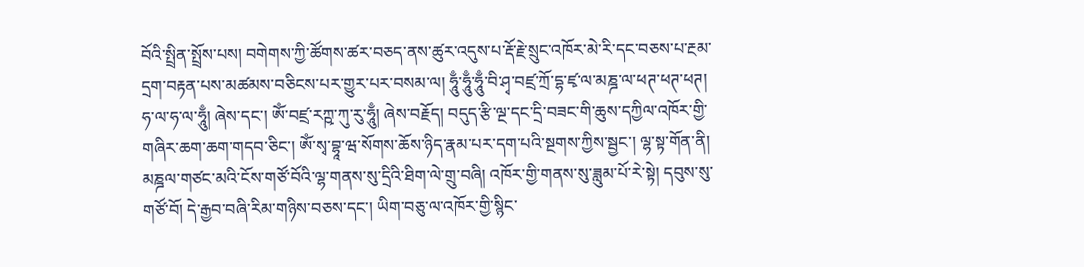བོའི་སྤྲིན་སྤྲོས་པས། བགེགས་ཀྱི་ཚོགས་ཚར་བཅད་ནས་ཚུར་འདུས་པ་རྡོ་རྗེ་སྲུང་འཁོར་མེ་རི་དང་བཅས་པ་རྔམ་དྲག་བརྟན་པས་མཚམས་བཅིངས་པར་གྱུར་པར་བསམ་ལ། ཧཱུྃ་ཧཱུྃ་ཧཱུྃ་བི་ཤྭ་བཛྲ་ཀྲོ་དྷ་ཛྭ་ལ་མཎྜ་ལ་ཕཊ་ཕཊ་ཕཊ། ཧ་ལ་ཧ་ལ་ཧཱུྃ། ཞེས་དང་། ཨོཾ་བཛྲ་རཀྵ་ཀུ་རུ་ཧཱུྃ། ཞེས་བརྗོད། བདུད་རྩི་ལྔ་དང་དྲི་བཟང་གི་ཆུས་དཀྱིལ་འཁོར་གྱི་གཞིར་ཆག་ཆག་གདབ་ཅིང་། ཨོཾ་སྭ་བྷཱ་ཝ་སོགས་ཆོས་ཉིད་རྣམ་པར་དག་པའི་སྔགས་ཀྱིས་སྦྱང་། ལྷ་སྟ་གོན་ནི། མཎྜལ་གཙང་མའི་ངོས་གཙོ་བོའི་ལྷ་གནས་སུ་དྲིའི་ཐིག་ལེ་གྲུ་བཞི། འཁོར་གྱི་གནས་སུ་ཟླུམ་པོ་རེ་སྟེ། དབུས་སུ་གཙོ་བོ། དེ་རྒྱབ་བཞི་རིམ་གཉིས་བཅས་དང་། ཡིག་བཅུ་ལ་འཁོར་གྱི་སྙིང་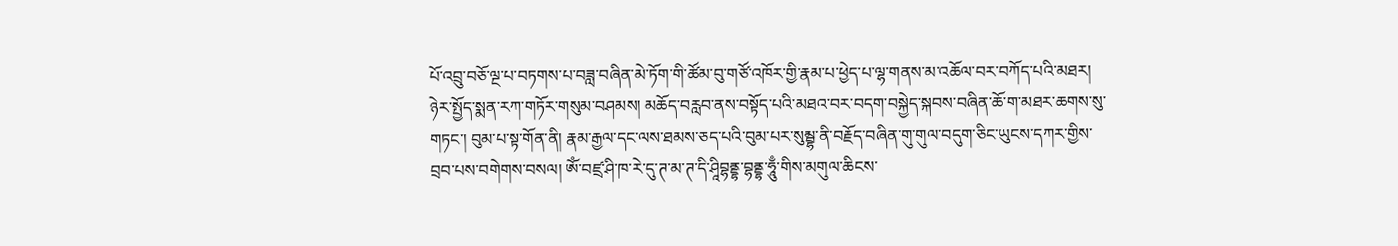པོ་འབྲུ་བཅོ་ལྔ་པ་བཏགས་པ་བཟླ་བཞིན་མེ་ཏོག་གི་ཚོམ་བུ་གཙོ་འཁོར་གྱི་རྣམ་པ་ཕྱེད་པ་ལྷ་གནས་མ་འཆོལ་བར་བཀོད་པའི་མཐར། ཉེར་སྤྱོད་སྨན་རཀ་གཏོར་གསུམ་བཤམས། མཆོད་བརླབ་ནས་བསྟོད་པའི་མཐའ་བར་བདག་བསྐྱེད་སྐབས་བཞིན་ཆོ་ག་མཐར་ཆགས་སུ་གཏང་། བུམ་པ་སྟ་གོན་ནི། རྣམ་རྒྱལ་དང་ལས་ཐམས་ཅད་པའི་བུམ་པར་སུམྦྷ་ནི་བརྗོད་བཞིན་གུ་གུལ་བདུག་ཅིང་ཡུངས་དཀར་གྱིས་བྲབ་པས་བགེགས་བསལ། ཨོཾ་བཛྲ་ཤི་ཁ་རེ་དུ་ཊ་མ་ཊ་དི་ཤཱིབྷནྡྷ་བྷནྡྷ་ཧཱུྃ་གིས་མགུལ་ཆིངས་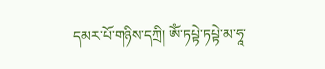དམར་པོ་གཉིས་དཀྲི། ཨོཾ་ཏཔྟེ་ཏཔྟེ་མ་ཧཱ་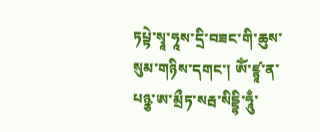ཏཔྟེ་སྭཱ་ཧཱས་དྲི་བཟང་གི་ཆུས་སུམ་གཉིས་དགང་། ཨོཾ་ཛྙཱ་ན་པཉྩ་ཨ་མྲྀཏ་སརྦ་སིདྡྷི་ཧཱུྃ་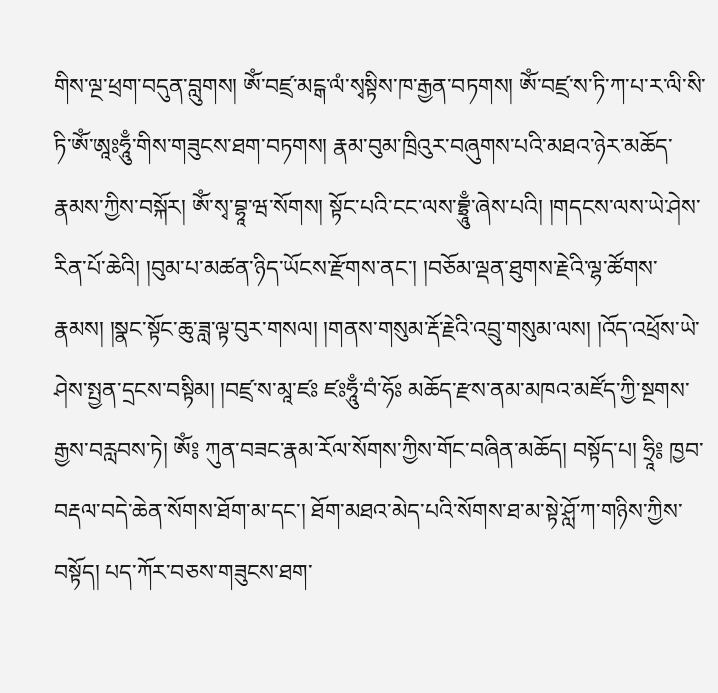གིས་ལྔ་ཕྲག་བདུན་བླུགས། ཨོཾ་བཛྲ་མངྒ་ལཾ་སྭསྟིས་ཁ་རྒྱན་བཏགས། ཨོཾ་བཛྲ་ས་ཏི་ཀ་པ་ར་ལི་སི་ཏི་ཨོཾ་ཨཱཿཧཱུྃ་གིས་གཟུངས་ཐག་བཏགས། རྣམ་བུམ་ཁྲིའུར་བཞུགས་པའི་མཐའ་ཉེར་མཆོད་རྣམས་ཀྱིས་བསྐོར། ཨོཾ་སྭ་བྷཱ་ཝ་སོགས། སྟོང་པའི་ངང་ལས་བྷྲཱུྃ་ཞེས་པའི། །གདངས་ལས་ཡེ་ཤེས་རིན་པོ་ཆེའི། །བུམ་པ་མཚན་ཉིད་ཡོངས་རྫོགས་ནང་། །བཅོམ་ལྡན་ཐུགས་རྗེའི་ལྷ་ཚོགས་རྣམས། །སྣང་སྟོང་ཆུ་ཟླ་ལྟ་བུར་གསལ། །གནས་གསུམ་རྡོ་རྗེའི་འབྲུ་གསུམ་ལས། །འོད་འཕྲོས་ཡེ་ཤེས་སྤྱན་དྲངས་བསྟིམ། །བཛྲ་ས་མཱ་ཛཿ ཛཿཧཱུྃ་བཾ་ཧོཿ མཆོད་རྫས་ནམ་མཁའ་མཛོད་ཀྱི་སྔགས་རྒྱས་བརླབས་ཏེ། ཨོཾ༔ ཀུན་བཟང་རྣམ་རོལ་སོགས་ཀྱིས་གོང་བཞིན་མཆོད། བསྟོད་པ། ཧྲཱི༔ ཁྱབ་བརྡལ་བདེ་ཆེན་སོགས་ཐོག་མ་དང་། ཐོག་མཐའ་མེད་པའི་སོགས་ཐ་མ་སྟེ་ཤློ་ཀ་གཉིས་ཀྱིས་བསྟོད། པད་ཀོར་བཅས་གཟུངས་ཐག་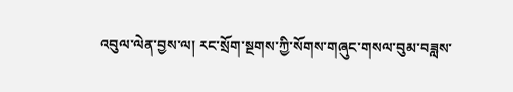འབུལ་ལེན་བྱས་ལ། རང་སྲོག་སྔགས་ཀྱི་སོགས་གཞུང་གསལ་བུམ་བཟླས་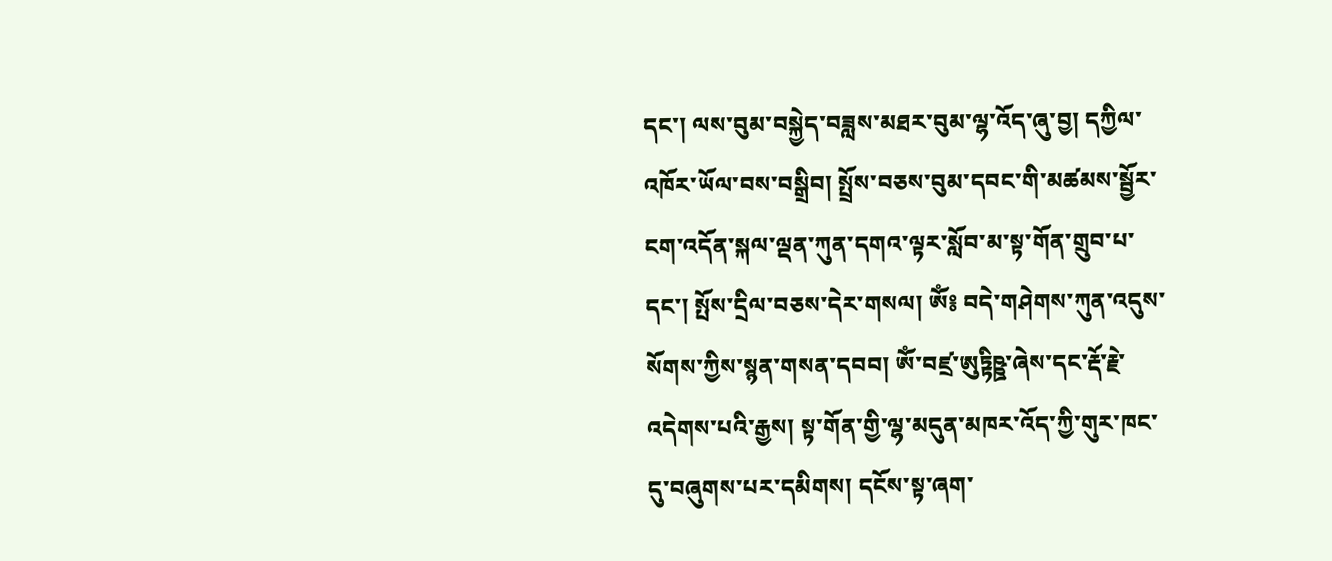དང་། ལས་བུམ་བསྐྱེད་བཟླས་མཐར་བུམ་ལྷ་འོད་ཞུ་བྱ། དཀྱིལ་འཁོར་ཡོལ་བས་བསྒྲིབ། སྤྲོས་བཅས་བུམ་དབང་གི་མཚམས་སྦྱོར་ངག་འདོན་སྐལ་ལྡན་ཀུན་དགའ་ལྟར་སློབ་མ་སྟ་གོན་གྲུབ་པ་དང་། སྤོས་དྲིལ་བཅས་དེར་གསལ། ཨོཾ༔ བདེ་གཤེགས་ཀུན་འདུས་སོགས་ཀྱིས་སྙན་གསན་དབབ། ཨོཾ་བཛྲ་ཨུཏྟིཥྛ་ཞེས་དང་རྡོ་རྗེ་འདེགས་པའི་རྒྱས། སྟ་གོན་གྱི་ལྷ་མདུན་མཁར་འོད་ཀྱི་གུར་ཁང་དུ་བཞུགས་པར་དམིགས། དངོས་སྟ་ཞག་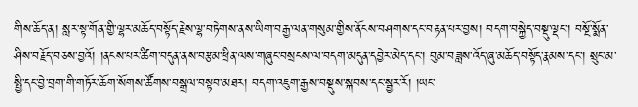གིས་ཆོད་ན། སླར་སྟ་གོན་གྱི་ལྷར་མཆོད་བསྟོད་རྗེས་ལྷ་བཏེགས་ནས་ཡིག་བརྒྱ་ལན་གསུམ་གྱིས་ནོངས་བཤགས་དང་བརྟན་པར་བྱས། བདག་བསྐྱེད་བསྡུ་ལྡང་། བསྔོ་སྨོན་ཤིས་བརྗོད་བཅས་བྱའོ། །ནངས་པར་ཚིག་བདུན་ནས་བརྩམ་ཕྲིན་ལས་གཞུང་བསྲངས་ལ་བདག་མདུན་དབྱེར་མེད་དང་། བུམ་བཟླས་འོད་ཞུ་མཆོད་བསྟོད་རྣམས་དང་། སྲུང་མ་སྤྱི་དང་བྱེ་བྲག་གི་གཏོར་ཆོག་སོགས་ཚོགས་བསྒྲལ་བསྟབ་མཐར། བདག་འཇུག་རྒྱས་བསྡུས་སྐབས་དང་སྦྱར་རོ། །ཡང་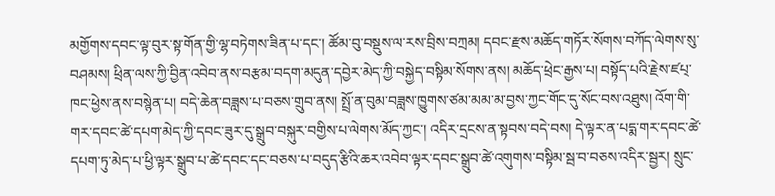མགྱོགས་དབང་ལྟ་བུར་སྟ་གོན་གྱི་ལྷ་བཏེགས་ཟིན་པ་དང་། ཚོམ་བུ་བསྡུས་ལ་རས་བྲིས་བཀྲམ། དབང་རྫས་མཆོད་གཏོར་སོགས་བཀོད་ལེགས་སུ་བཤམས། ཕྲིན་ལས་ཀྱི་བྱིན་འབེབ་ནས་བརྩམ་བདག་མདུན་དབྱེར་མེད་ཀྱི་བསྐྱེད་བསྟིམ་སོགས་ནས། མཆོད་ཕྲེང་རྒྱས་པ། བསྟོད་པའི་རྗེས་ཛཔ྄་ཁང་ཕྱེས་ནས་བསྙེན་པ། བདེ་ཆེན་བཟླས་པ་བཅས་གྲུབ་ནས། སྤྲོ་ན་བུམ་བཟླས་ཁྱུགས་ཙམ་མམ་མ་བྱས་ཀྱང་གོང་དུ་སོང་བས་འཐུས། འོག་གི་གར་དབང་ཚེ་དཔག་མེད་ཀྱི་དབང་ཟུར་དུ་སྒྲུབ་བསྐུར་བགྱིས་པ་ལེགས་མོད་ཀྱང་། འདིར་དྲངས་ན་སྟབས་བདེ་བས། དེ་ལྟར་ན་པདྨ་གར་དབང་ཚེ་དཔག་ཏུ་མེད་པ་ཕྱི་ལྟར་སྒྲུབ་པ་ཚེ་དབང་དང་བཅས་པ་བདུད་རྩིའི་ཆར་འབེབ་ལྟར་དབང་སྒྲུབ་ཚེ་འགུགས་བསྟིམ་སྦ་བ་བཅས་འདིར་སྦྱར། སྲུང་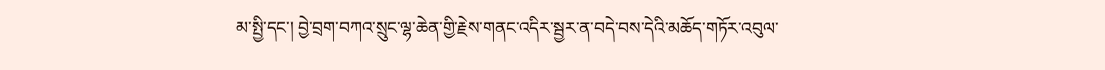མ་སྤྱི་དང་། བྱེ་བྲག་བཀའ་སྲུང་ལྷ་ཆེན་གྱི་རྗེས་གནང་འདིར་སྦྱར་ན་བདེ་བས་དེའི་མཆོད་གཏོར་འབུལ་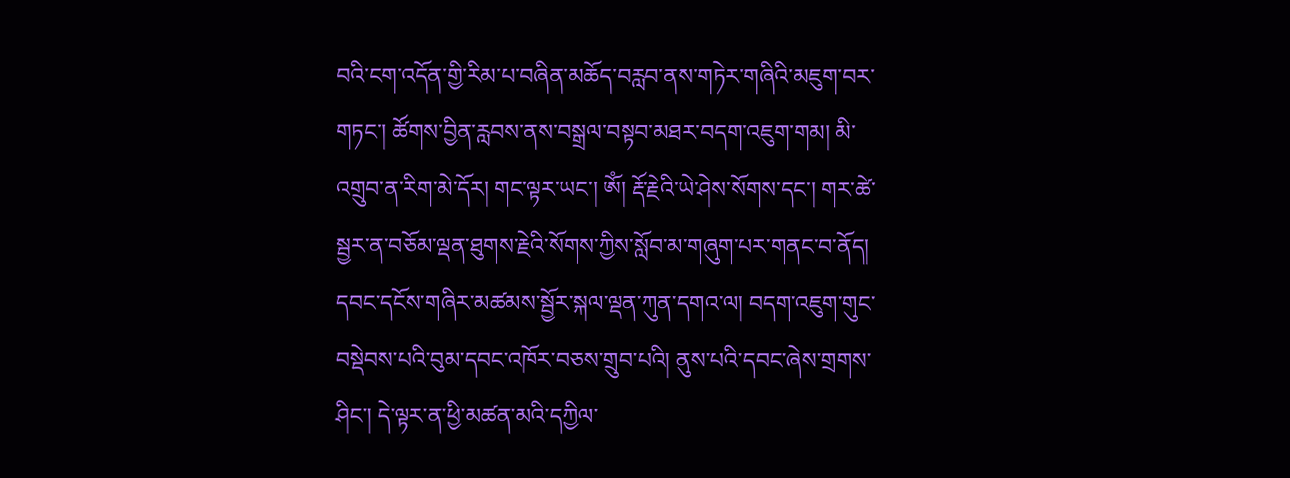བའི་ངག་འདོན་གྱི་རིམ་པ་བཞིན་མཆོད་བརླབ་ནས་གཏེར་གཞིའི་མཇུག་བར་གཏང་། ཚོགས་བྱིན་རླབས་ནས་བསྒྲལ་བསྟབ་མཐར་བདག་འཇུག་གམ། མི་འགྲུབ་ན་རིག་མེ་དོར། གང་ལྟར་ཡང་། ཨོཾ། རྡོ་རྗེའི་ཡེ་ཤེས་སོགས་དང་། གར་ཚེ་སྦྱར་ན་བཅོམ་ལྡན་ཐུགས་རྗེའི་སོགས་ཀྱིས་སློབ་མ་གཞུག་པར་གནང་བ་ནོད། དབང་དངོས་གཞིར་མཚམས་སྦྱོར་སྐལ་ལྡན་ཀུན་དགའ་ལ། བདག་འཇུག་གུང་བསྡེབས་པའི་བུམ་དབང་འཁོར་བཅས་གྲུབ་པའི། ནུས་པའི་དབང་ཞེས་གྲགས་ཤིང་། དེ་ལྟར་ན་ཕྱི་མཚན་མའི་དཀྱིལ་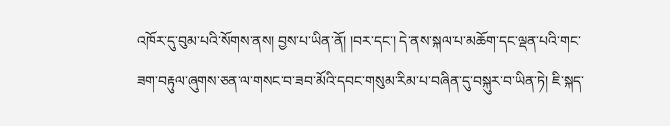འཁོར་དུ་བུམ་པའི་སོགས་ནས། བྱས་པ་ཡིན་ནོ། །བར་དང་། དེ་ནས་སྐལ་པ་མཆོག་དང་ལྡན་པའི་གང་ཟག་བརྟུལ་ཞུགས་ཅན་ལ་གསང་བ་ཟབ་མོའི་དབང་གསུམ་རིམ་པ་བཞིན་དུ་བསྐུར་བ་ཡིན་ཏེ། ཇི་སྐད་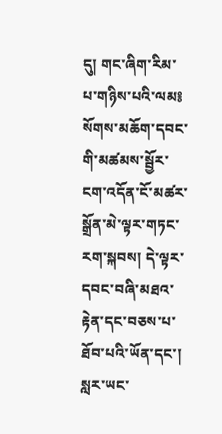དུ། གང་ཞིག་རིམ་པ་གཉིས་པའི་ལམ༔ སོགས་མཆོག་དབང་གི་མཚམས་སྦྱོར་ངག་འདོན་ངོ་མཚར་སྒྲོན་མེ་ལྟར་གཏང་རག་སྐབས། དེ་ལྟར་དབང་བཞི་མཐའ་རྟེན་དང་བཅས་པ་ཐོབ་པའི་ཡོན་དང་། སླར་ཡང་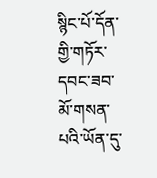སྙིང་པོ་དོན་གྱི་གཏོར་དབང་ཟབ་མོ་གསན་པའི་ཡོན་དུ་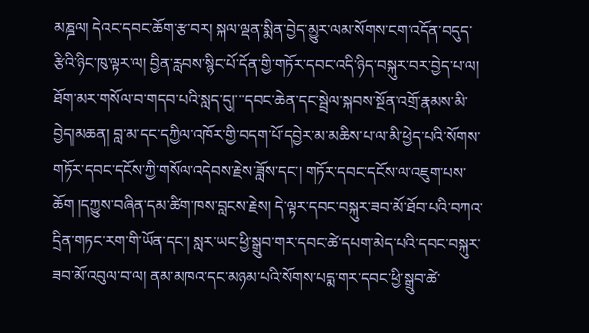མཎྜལ། དེའང་དབང་ཆོག་རྩ་བར། སྐལ་ལྡན་སྨིན་བྱེད་མྱུར་ལམ་སོགས་ངག་འདོན་བདུད་རྩིའི་ཉིང་ཁུ་ལྟར་ལ། བྱིན་རླབས་སྙིང་པོ་དོན་གྱི་གཏོར་དབང་འདི་ཉིད་བསྐུར་བར་བྱེད་པ་ལ། ཐོག་མར་གསོལ་བ་གདབ་པའི་སླད་དུ།་་་དབང་ཆེན་དང་སྦྲེལ་སྐབས་སྔོན་འགྲོ་རྣམས་མི་བྱེད།མཆན། བླ་མ་དང་དཀྱིལ་འཁོར་གྱི་བདག་པོ་དབྱེར་མ་མཆིས་པ་ལ་མི་ཕྱེད་པའི་སོགས་གཏོར་དབང་དངོས་ཀྱི་གསོལ་འདེབས་རྗེས་ཟློས་དང་། གཏོར་དབང་དངོས་ལ་འཇུག་པས་ཆོག །དཀྱུས་བཞིན་དམ་ཚིག་ཁས་བླངས་རྗེས། དེ་ལྟར་དབང་བསྐུར་ཟབ་མོ་ཐོབ་པའི་བཀའ་དྲིན་གཏང་རག་གི་ཡོན་དང་། སླར་ཡང་ཕྱི་སྒྲུབ་གར་དབང་ཚེ་དཔག་མེད་པའི་དབང་བསྐུར་ཟབ་མོ་འབུལ་བ་ལ། ནམ་མཁའ་དང་མཉམ་པའི་སོགས་པདྨ་གར་དབང་ཕྱི་སྒྲུབ་ཚེ་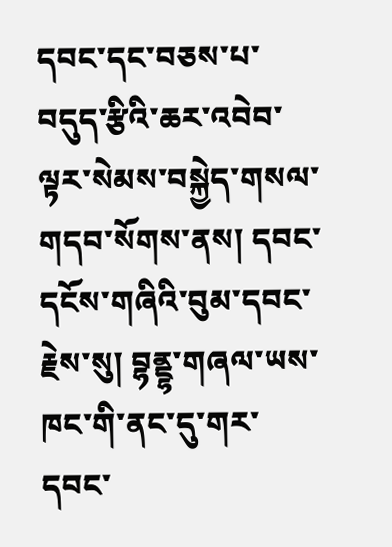དབང་དང་བཅས་པ་བདུད་རྩིའི་ཆར་འབེབ་ལྟར་སེམས་བསྐྱེད་གསལ་གདབ་སོགས་ནས། དབང་དངོས་གཞིའི་བུམ་དབང་རྗེས་སུ། བྷནྡྷ་གཞལ་ཡས་ཁང་གི་ནང་དུ་གར་དབང་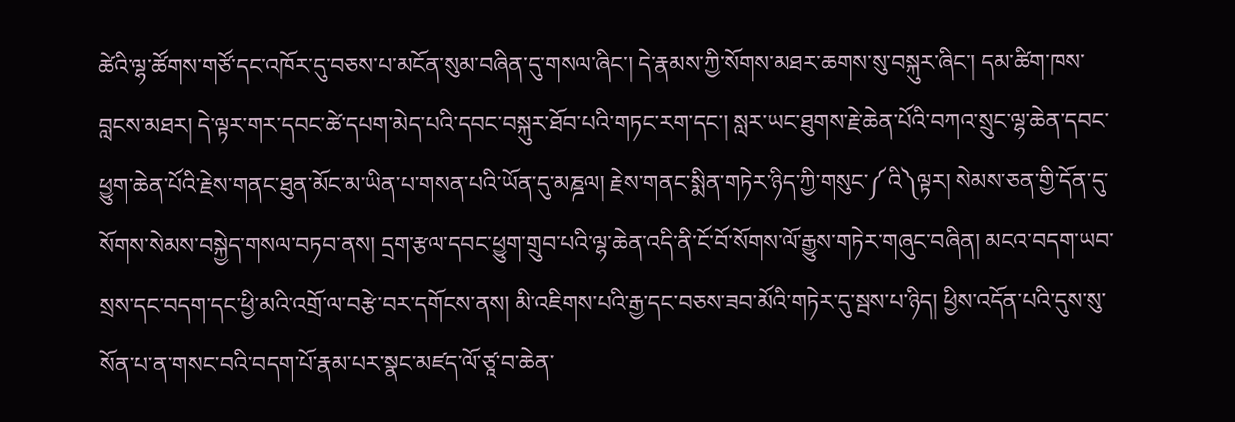ཚེའི་ལྷ་ཚོགས་གཙོ་དང་འཁོར་དུ་བཅས་པ་མངོན་སུམ་བཞིན་དུ་གསལ་ཞིང་། དེ་རྣམས་ཀྱི་སོགས་མཐར་ཆགས་སུ་བསྐུར་ཞིང་། དམ་ཚིག་ཁས་བླངས་མཐར། དེ་ལྟར་གར་དབང་ཚེ་དཔག་མེད་པའི་དབང་བསྐུར་ཐོབ་པའི་གཏང་རག་དང་། སླར་ཡང་ཐུགས་རྗེ་ཆེན་པོའི་བཀའ་སྲུང་ལྷ་ཆེན་དབང་ཕྱུག་ཆེན་པོའི་རྗེས་གནང་ཐུན་མོང་མ་ཡིན་པ་གསན་པའི་ཡོན་དུ་མཎྜལ། རྗེས་གནང་སྨིན་གཏེར་ཉིད་ཀྱི་གསུང་༼འི༽ལྟར། སེམས་ཅན་གྱི་དོན་དུ་སོགས་སེམས་བསྐྱེད་གསལ་བཏབ་ནས། དྲག་རྩལ་དབང་ཕྱུག་གྲུབ་པའི་ལྷ་ཆེན་འདི་ནི་ངོ་བོ་སོགས་ལོ་རྒྱུས་གཏེར་གཞུང་བཞིན། མངའ་བདག་ཡབ་སྲས་དང་བདག་དང་ཕྱི་མའི་འགྲོ་ལ་བརྩེ་བར་དགོངས་ནས། མི་འཇིགས་པའི་རྒྱ་དང་བཅས་ཟབ་མོའི་གཏེར་དུ་སྦས་པ་ཉིད། ཕྱིས་འདོན་པའི་དུས་སུ་སོན་པ་ན་གསང་བའི་བདག་པོ་རྣམ་པར་སྣང་མཛད་ལོ་ཙཱ་བ་ཆེན་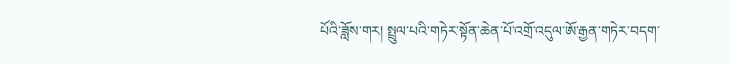པོའི་ཟློས་གར། སྤྲུལ་པའི་གཏེར་སྟོན་ཆེན་པོ་འགྲོ་འདུལ་ཨོ་རྒྱན་གཏེར་བདག་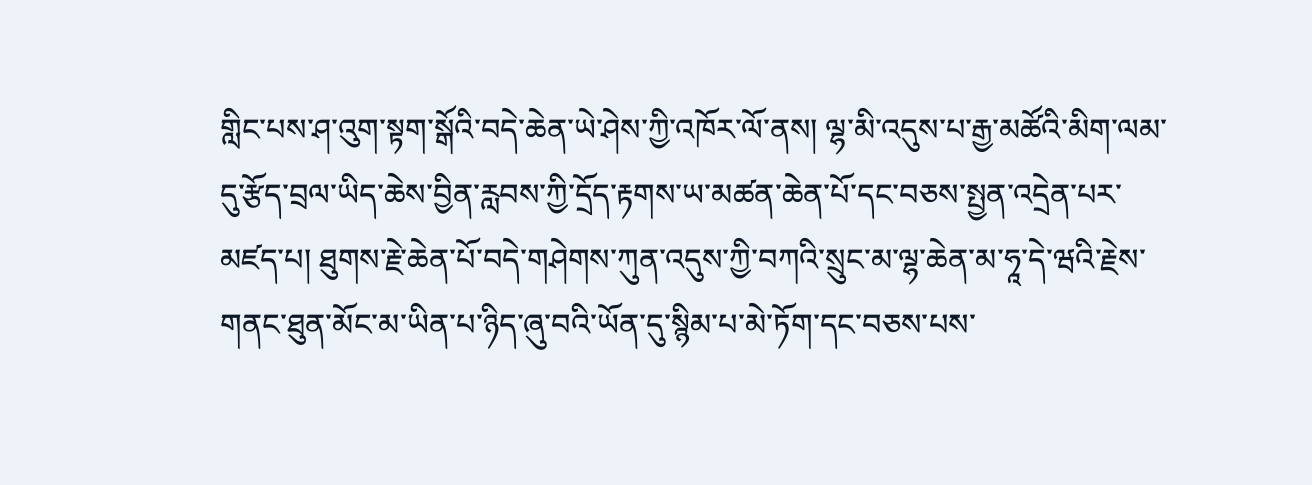གླིང་པས་ཤ་འུག་སྟག་སྒོའི་བདེ་ཆེན་ཡེ་ཤེས་ཀྱི་འཁོར་ལོ་ནས། ལྷ་མི་འདུས་པ་རྒྱ་མཚོའི་མིག་ལམ་དུ་རྩོད་བྲལ་ཡིད་ཆེས་བྱིན་རླབས་ཀྱི་དྲོད་རྟགས་ཡ་མཚན་ཆེན་པོ་དང་བཅས་སྤྱན་འདྲེན་པར་མཛད་པ། ཐུགས་རྗེ་ཆེན་པོ་བདེ་གཤེགས་ཀུན་འདུས་ཀྱི་བཀའི་སྲུང་མ་ལྷ་ཆེན་མ་ཧཱ་དེ་ཝའི་རྗེས་གནང་ཐུན་མོང་མ་ཡིན་པ་ཉིད་ཞུ་བའི་ཡོན་དུ་སྙིམ་པ་མེ་ཏོག་དང་བཅས་པས་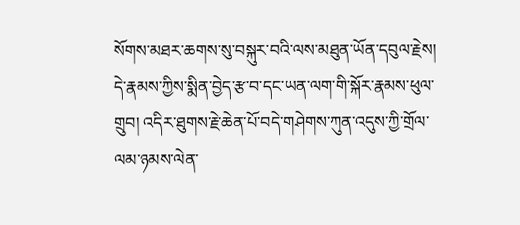སོགས་མཐར་ཆགས་སུ་བསྐུར་བའི་ལས་མཐུན་ཡོན་དབུལ་རྗེས། དེ་རྣམས་ཀྱིས་སྨིན་བྱེད་རྩ་བ་དང་ཡན་ལག་གི་སྐོར་རྣམས་ཕུལ་གྲུབ། འདིར་ཐུགས་རྗེ་ཆེན་པོ་བདེ་གཤེགས་ཀུན་འདུས་ཀྱི་གྲོལ་ལམ་ཉམས་ལེན་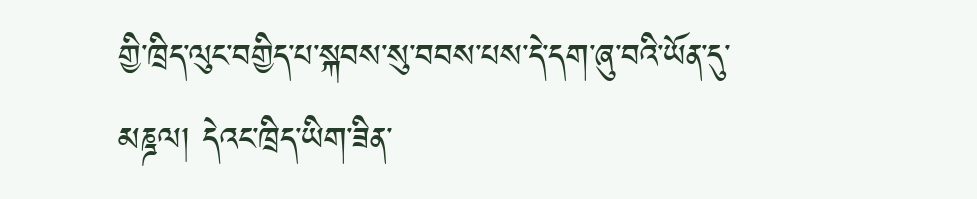གྱི་ཁྲིད་ལུང་བགྱིད་པ་སྐབས་སུ་བབས་པས་དེ་དག་ཞུ་བའི་ཡོན་དུ་མཎྜལ། དེའང་ཁྲིད་ཡིག་ཟིན་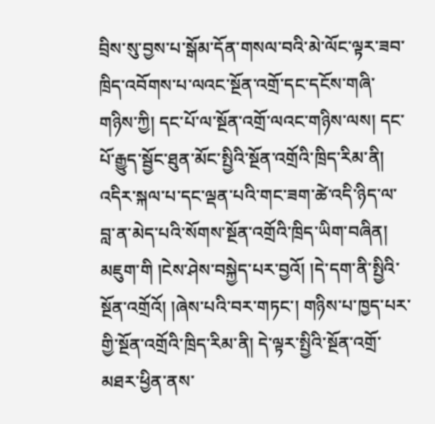བྲིས་སུ་བྱས་པ་སྒོམ་དོན་གསལ་བའི་མེ་ལོང་ལྟར་ཟབ་ཁྲིད་འབོགས་པ་ལའང་སྔོན་འགྲོ་དང་དངོས་གཞི་གཉིས་ཀྱི། དང་པོ་ལ་སྔོན་འགྲོ་ལའང་གཉིས་ལས། དང་པོ་རྒྱུད་སྦྱོང་ཐུན་མོང་སྤྱིའི་སྔོན་འགྲོའི་ཁྲིད་རིམ་ནི། འདིར་སྐལ་པ་དང་ལྡན་པའི་གང་ཟག་ཚེ་འདི་ཉིད་ལ་བླ་ན་མེད་པའི་སོགས་སྔོན་འགྲོའི་ཁྲིད་ཡིག་བཞིན། མཇུག་གི །ངེས་ཤེས་བསྐྱེད་པར་བྱའོ། །དེ་དག་ནི་སྤྱིའི་སྔོན་འགྲོའོ། །ཞེས་པའི་བར་གཏང་། གཉིས་པ་ཁྱད་པར་གྱི་སྔོན་འགྲོའི་ཁྲིད་རིམ་ནི། དེ་ལྟར་སྤྱིའི་སྔོན་འགྲོ་མཐར་ཕྱིན་ནས་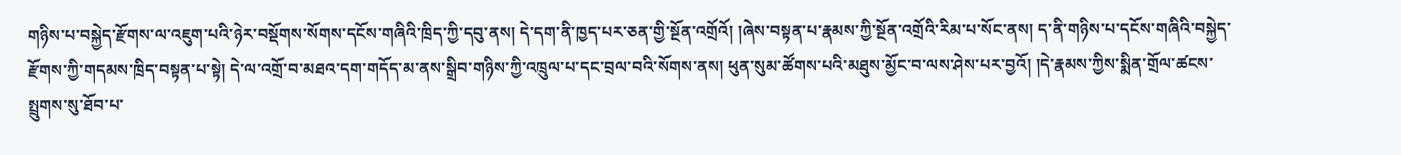གཉིས་པ་བསྐྱེད་རྫོགས་ལ་འཇུག་པའི་ཉེར་བསྡོགས་སོགས་དངོས་གཞིའི་ཁྲིད་ཀྱི་དབུ་ནས། དེ་དག་ནི་ཁྱད་པར་ཅན་གྱི་སྔོན་འགྲོའོ། །ཞེས་བསྟན་པ་རྣམས་ཀྱི་སྔོན་འགྲོའི་རིམ་པ་སོང་ནས། ད་ནི་གཉིས་པ་དངོས་གཞིའི་བསྐྱེད་རྫོགས་ཀྱི་གདམས་ཁྲིད་བསྟན་པ་སྟེ། དེ་ལ་འགྲོ་བ་མཐའ་དག་གདོད་མ་ནས་སྒྲིབ་གཉིས་ཀྱི་འཁྲུལ་པ་དང་བྲལ་བའི་སོགས་ནས། ཕུན་སུམ་ཚོགས་པའི་མཐུས་མྱོང་བ་ལས་ཤེས་པར་བྱའོ། །དེ་རྣམས་ཀྱིས་སྨིན་གྲོལ་ཚངས་སྤྲུགས་སུ་ཐོབ་པ་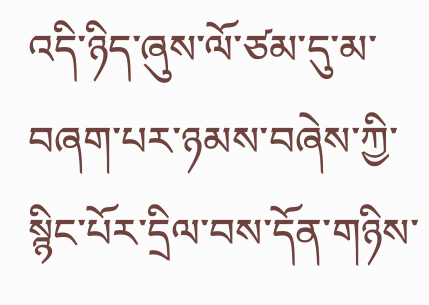འདི་ཉིད་ཞུས་ལོ་ཙམ་དུ་མ་བཞག་པར་ཉམས་བཞེས་ཀྱི་སྙིང་པོར་དྲིལ་བས་དོན་གཉིས་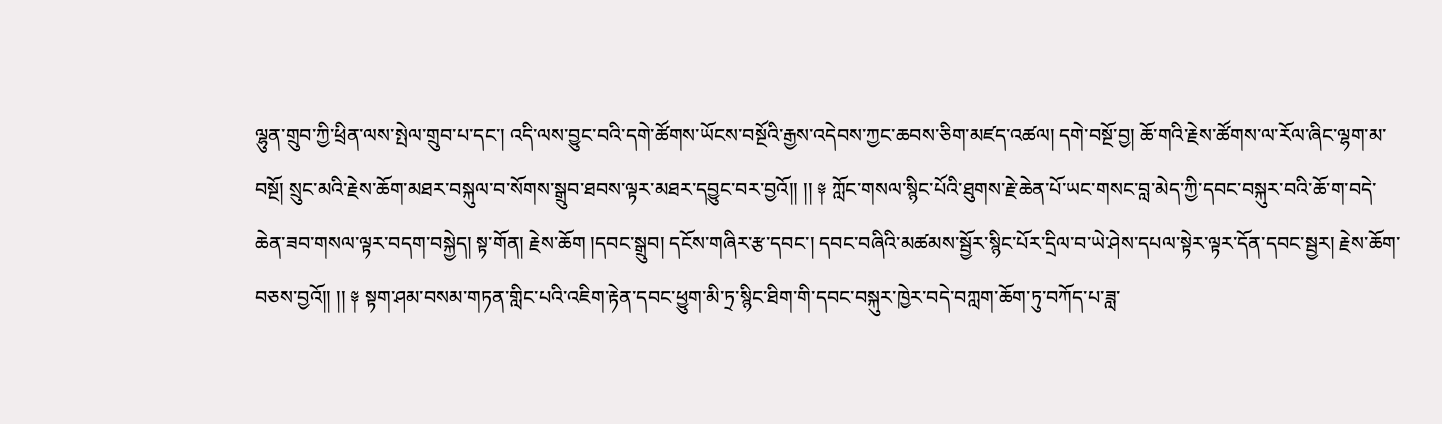ལྷུན་གྲུབ་ཀྱི་ཕྲིན་ལས་སྤེལ་གྲུབ་པ་དང་། འདི་ལས་བྱུང་བའི་དགེ་ཚོགས་ཡོངས་བསྔོའི་རྒྱས་འདེབས་ཀྱང་ཆབས་ཅིག་མཛད་འཚལ། དགེ་བསྔོ་བྱ། ཆོ་གའི་རྗེས་ཚོགས་ལ་རོལ་ཞིང་ལྷག་མ་བསྔོ། སྲུང་མའི་རྗེས་ཆོག་མཐར་བསྐུལ་བ་སོགས་སྒྲུབ་ཐབས་ལྟར་མཐར་དབྱུང་བར་བྱའོ།། །། ༈ ཀློང་གསལ་སྙིང་པོའི་ཐུགས་རྗེ་ཆེན་པོ་ཡང་གསང་བླ་མེད་ཀྱི་དབང་བསྐུར་བའི་ཆོ་ག་བདེ་ཆེན་ཟབ་གསལ་ལྟར་བདག་བསྐྱེད། སྟ་གོན། རྗེས་ཆོག །དབང་སྒྲུབ། དངོས་གཞིར་རྩ་དབང་། དབང་བཞིའི་མཚམས་སྦྱོར་སྙིང་པོར་དྲིལ་བ་ཡེ་ཤེས་དཔལ་སྟེར་ལྟར་དོན་དབང་སྦྱར། རྗེས་ཆོག་བཅས་བྱའོ།། །། ༈ སྟག་ཤམ་བསམ་གཏན་གླིང་པའི་འཇིག་རྟེན་དབང་ཕྱུག་མི་ཏྲ་སྙིང་ཐིག་གི་དབང་བསྐུར་ཁྱེར་བདེ་བཀླག་ཆོག་ཏུ་བཀོད་པ་ཟླ་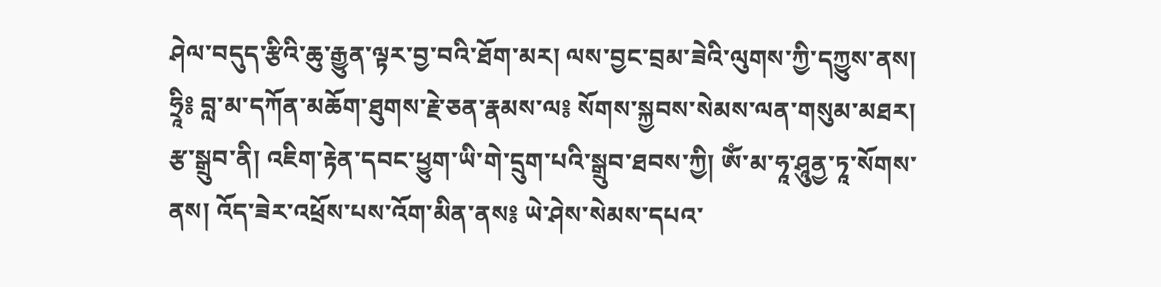ཤེལ་བདུད་རྩིའི་ཆུ་རྒྱུན་ལྟར་བྱ་བའི་ཐོག་མར། ལས་བྱང་བྲམ་ཟེའི་ལུགས་ཀྱི་དཀྱུས་ནས། ཧྲཱི༔ བླ་མ་དཀོན་མཆོག་ཐུགས་རྗེ་ཅན་རྣམས་ལ༔ སོགས་སྐྱབས་སེམས་ལན་གསུམ་མཐར། རྩ་སྒྲུབ་ནི། འཇིག་རྟེན་དབང་ཕྱུག་ཡི་གེ་དྲུག་པའི་སྒྲུབ་ཐབས་ཀྱི། ཨོཾ་མ་ཧཱ་ཤཱུནྱ་ཏཱ་སོགས་ནས། འོད་ཟེར་འཕྲོས་པས་འོག་མིན་ནས༔ ཡེ་ཤེས་སེམས་དཔའ་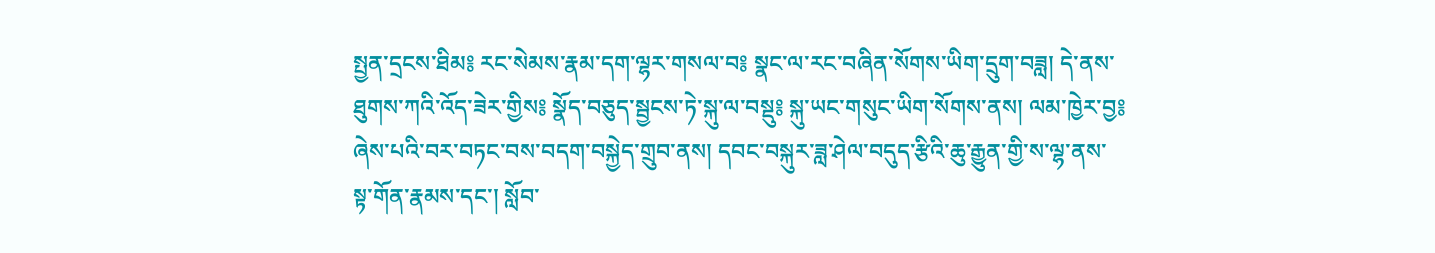སྤྱན་དྲངས་ཐིམ༔ རང་སེམས་རྣམ་དག་ལྷར་གསལ་བ༔ སྣང་ལ་རང་བཞིན་སོགས་ཡིག་དྲུག་བཟླ། དེ་ནས་ཐུགས་ཀའི་འོད་ཟེར་གྱིས༔ སྣོད་བཅུད་སྦྱངས་ཏེ་སྐུ་ལ་བསྡུ༔ སྐུ་ཡང་གསུང་ཡིག་སོགས་ནས། ལམ་ཁྱེར་བྱ༔ ཞེས་པའི་བར་བཏང་བས་བདག་བསྐྱེད་གྲུབ་ནས། དབང་བསྐུར་ཟླ་ཤེལ་བདུད་རྩིའི་ཆུ་རྒྱུན་གྱི་ས་ལྷ་ནས་སྟ་གོན་རྣམས་དང་། སློབ་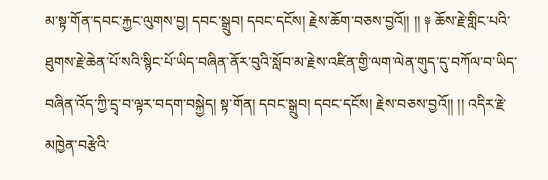མ་སྟ་གོན་དབང་རྐྱང་ལུགས་བྱ། དབང་སྒྲུབ། དབང་དངོས། རྗེས་ཆོག་བཅས་བྱའོ།། །། ༈ ཆོས་རྗེ་གླིང་པའི་ཐུགས་རྗེ་ཆེན་པོ་སའི་སྙིང་པོ་ཡིད་བཞིན་ནོར་བུའི་སློབ་མ་རྗེས་འཛིན་གྱི་ལག་ལེན་གུད་དུ་བཀོལ་བ་ཡིད་བཞིན་འོད་ཀྱི་དྲྭ་བ་ལྟར་བདག་བསྐྱེད། སྟ་གོན། དབང་སྒྲུབ། དབང་དངོས། རྗེས་བཅས་བྱའོ།། །། འདིར་རྗེ་མཁྱེན་བརྩེའི་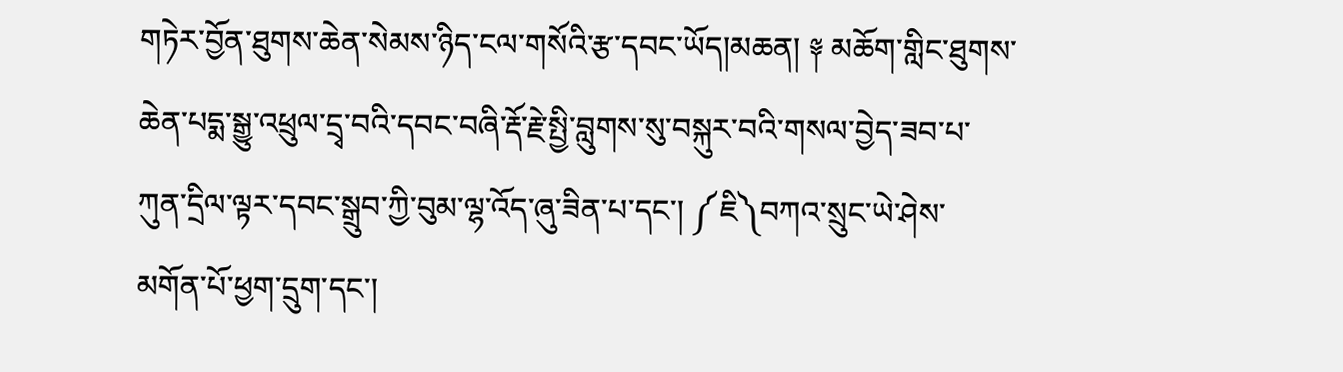གཏེར་བྱོན་ཐུགས་ཆེན་སེམས་ཉིད་ངལ་གསོའི་རྩ་དབང་ཡོད།མཆན། ༈ མཆོག་གླིང་ཐུགས་ཆེན་པདྨ་སྒྱུ་འཕྲུལ་དྲྭ་བའི་དབང་བཞི་རྡོ་རྗེ་སྤྱི་བླུགས་སུ་བསྐུར་བའི་གསལ་བྱེད་ཟབ་པ་ཀུན་དྲིལ་ལྟར་དབང་སྒྲུབ་ཀྱི་བུམ་ལྷ་འོད་ཞུ་ཟིན་པ་དང་། ༼ཇི༽བཀའ་སྲུང་ཡེ་ཤེས་མགོན་པོ་ཕྱག་དྲུག་དང་།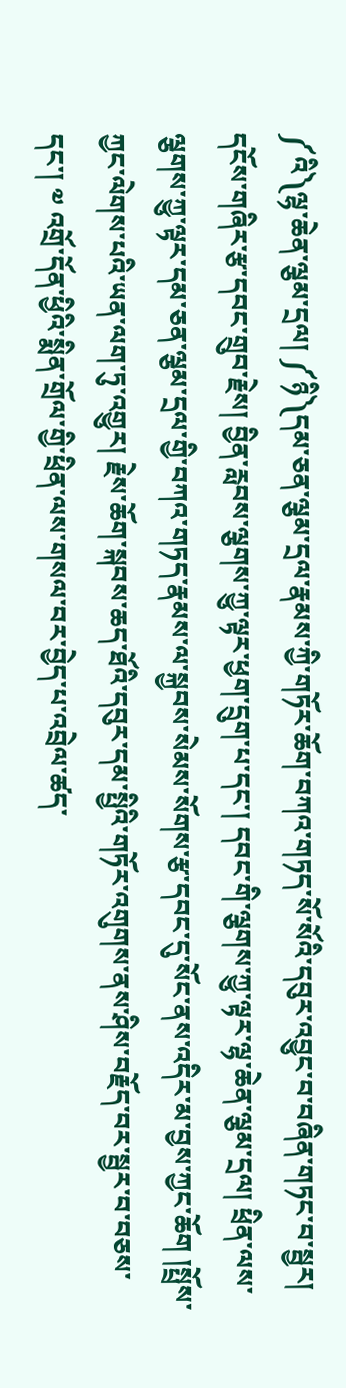༼འི༽ལྷ་ཆེན་ལྕམ་དྲལ། ༼ཉི༽དམ་ཅན་ལྕམ་དྲལ་རྣམས་ཀྱི་གཏོར་ཆོག་བཀའ་གཏད་སོ་སོའི་དབུར་འབྱུང་བ་བཞིན་གཏང་བ་སྦྱར། དངོས་གཞིར་རྩ་དབང་གྲུབ་རྗེས། བྱིན་རླབས་ལྕགས་ཀྱུ་ལྟར་ཕྱག་དྲུག་པ་དང་། དབང་གི་ལྕགས་ཀྱུ་ལྟར་ལྷ་ཆེན་ལྕམ་དྲལ། ཕྲིན་ལས་ལྕགས་ཀྱུ་ལྟར་དམ་ཅན་ལྕམ་དྲལ་གྱི་བཀའ་གཏད་རྣམས་ལ་སྐྱབས་སེམས་སོགས་རྩ་དབང་དུ་སོང་ནས་འདིར་མ་བྱས་ཀྱང་ཆོག །སྤྲོས་ཀྱང་ལེགས་པའི་ཡན་ལག་ཏུ་འགྱུར། རྗེས་ཆོག་སྐབས་ཆད་ཐོའི་དབུར་དམ་སྤྱིའི་གཏོར་འགུགས་ནས་ཤིས་བརྗོད་བར་སྦྱར་བ་བཅས་དང་། ༧ འགྲོ་དོན་ཕྱིའི་སྨིན་གྲོལ་གྱི་ཕྲིན་ལས་གསལ་བར་བྱེད་པ་འབྲེལ་ཚད་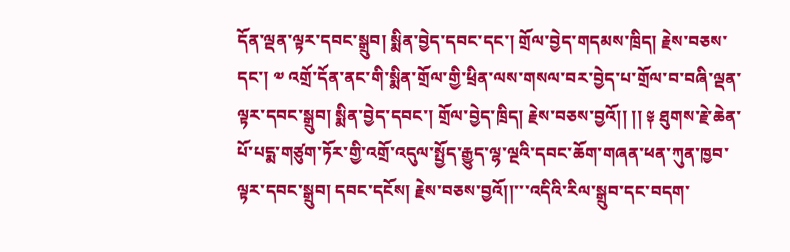དོན་ལྡན་ལྟར་དབང་སྒྲུབ། སྨིན་བྱེད་དབང་དང་། གྲོལ་བྱེད་གདམས་ཁྲིད། རྗེས་བཅས་དང་། ༧ འགྲོ་དོན་ནང་གི་སྨིན་གྲོལ་གྱི་ཕྲིན་ལས་གསལ་བར་བྱེད་པ་གྲོལ་བ་བཞི་ལྡན་ལྟར་དབང་སྒྲུབ། སྨིན་བྱེད་དབང་། གྲོལ་བྱེད་ཁྲིད། རྗེས་བཅས་བྱའོ།། །། ༈ ཐུགས་རྗེ་ཆེན་པོ་པདྨ་གཙུག་ཏོར་གྱི་འགྲོ་འདུལ་སྤྱོད་རྒྱུད་ལྷ་ལྔའི་དབང་ཆོག་གཞན་ཕན་ཀུན་ཁྱབ་ལྟར་དབང་སྒྲུབ། དབང་དངོས། རྗེས་བཅས་བྱའོ།།་་་འདིའི་རིལ་སྒྲུབ་དང་བདག་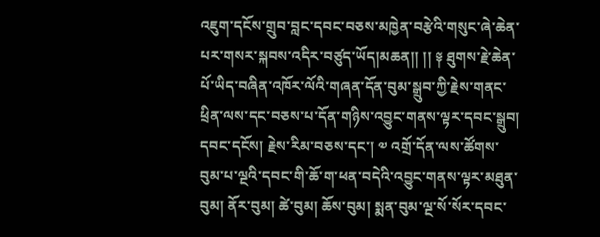འཇུག་དངོས་གྲུབ་བླང་དབང་བཅས་མཁྱེན་བརྩེའི་གསུང་ཞེ་ཆེན་པར་གསར་སྐབས་འདིར་བཙུད་ཡོད།མཆན།། །། ༈ ཐུགས་རྗེ་ཆེན་པོ་ཡིད་བཞིན་འཁོར་ལོའི་གཞན་དོན་བུམ་སྒྲུབ་ཀྱི་རྗེས་གནང་ཕྲིན་ལས་དང་བཅས་པ་དོན་གཉིས་འབྱུང་གནས་ལྟར་དབང་སྒྲུབ། དབང་དངོས། རྗེས་རིམ་བཅས་དང་། ༧ འགྲོ་དོན་ལས་ཚོགས་བུམ་པ་ལྔའི་དབང་གི་ཆོ་ག་ཕན་བདེའི་འབྱུང་གནས་ལྟར་མཐུན་བུམ། ནོར་བུམ། ཚེ་བུམ། ཆོས་བུམ། སྨན་བུམ་ལྔ་སོ་སོར་དབང་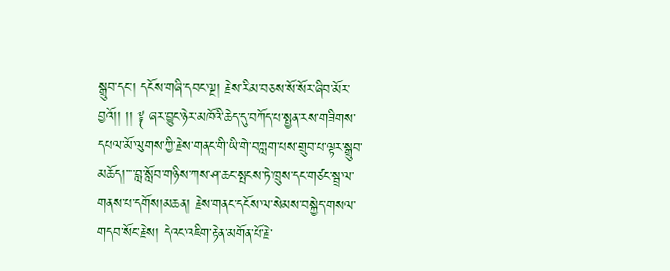སྒྲུབ་དང་། དངོས་གཞི་དབང་ལྔ། རྗེས་རིམ་བཅས་སོ་སོར་ཞིབ་མོར་བྱའོ།། །། ༈ ཞར་བྱུང་ཉེར་མཁོའི་ཆེད་དུ་བཀོད་པ་སྤྱན་རས་གཟིགས་དཔལ་མོ་ལུགས་ཀྱི་རྗེས་གནང་གི་ཡི་གེ་བཀླག་པས་གྲུབ་པ་ལྟར་སྒྲུབ་མཆོད།་་་་བླ་སློབ་གཉིས་ཀས་ཤ་ཆང་སྤངས་ཏེ་ཁྲུས་དང་གཙང་སྦྲ་ལ་གནས་པ་དགོས།མཆན། རྗེས་གནང་དངོས་ལ་སེམས་བསྐྱེད་གསལ་གདབ་སོང་རྗེས། དེའང་འཇིག་རྟེན་མགོན་པོ་རྗེ་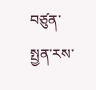བཙུན་སྤྱན་རས་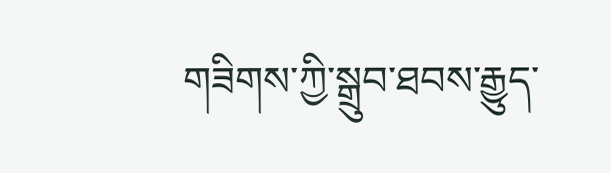གཟིགས་ཀྱི་སྒྲུབ་ཐབས་རྒྱུད་